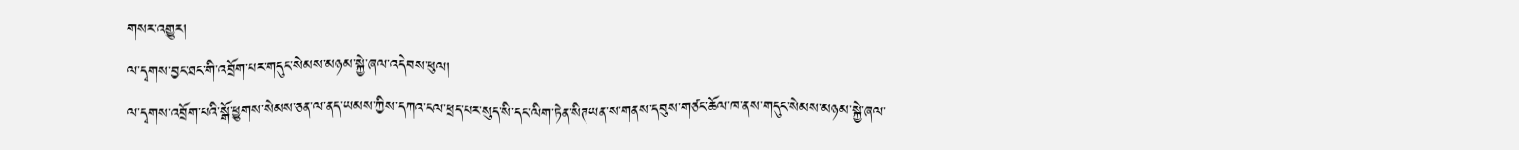གསར་འགྱུར།
ལ་དྭགས་བྱང་ཐང་གི་འབྲོག་པར་གདུང་སེམས་མཉམ་སྐྱེ་ཞལ་འདེབས་ཕུལ།
ལ་དྭགས་འབྲོག་པའི་སྒོ་ཕྱུགས་སེམས་ཅན་ལ་ནད་ཡམས་ཀྱིས་དཀའ་ངལ་ཕྲད་པར་སུད་སི་དང་ལིག་ཏེན་སིཊཡན་ས་གནས་དབུས་གཙང་ཆོལ་ཁ་ནས་གདུང་སེམས་མཉམ་སྐྱེ་ཞལ་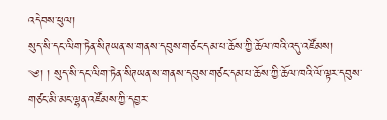འདེབས་ཕུལ།
སུད་སི་དང་ལིག་ཏེན་སིཊཡན་ས་གནས་དབུས་གཙང་དམ་པ་ཆོས་ཀྱི་ཆོལ་ཁའི་འདུ་འཛོམས།
༄། ། སུད་སི་དང་ལིག་ཏེན་སིཊཡན་ས་གནས་དབུས་གཙང་དམ་པ་ཆོས་ཀྱི་ཆོལ་ཁའི་ལོ་ལྟར་དབུས་གཙང་མི་མང་ལྷན་འཛོམས་ཀྱི་དབྱར་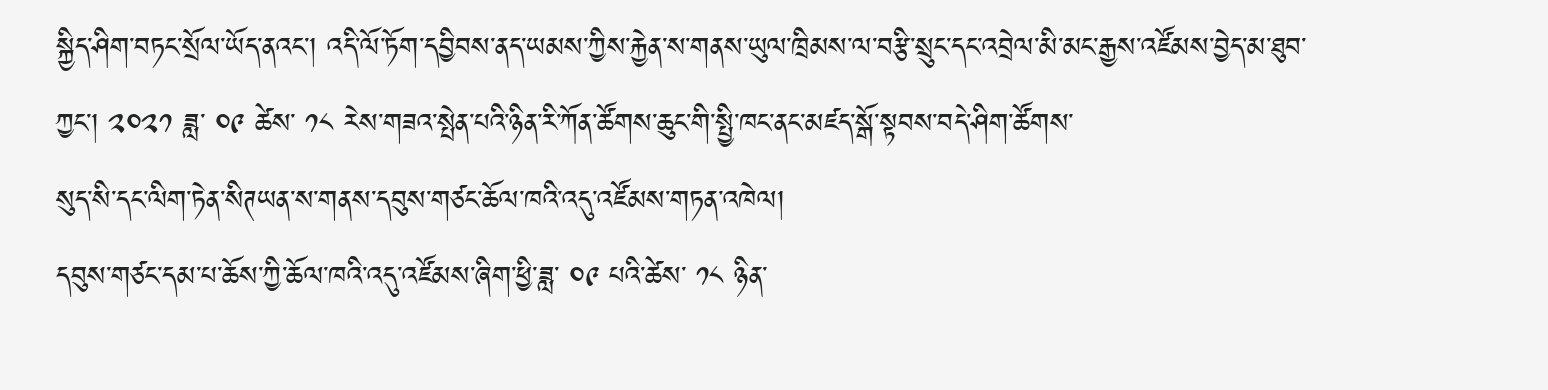སྐྱིད་ཤིག་བཏང་སྲོལ་ཡོད་ནའང་། འདི་ལོ་ཏོག་དབྱིབས་ནད་ཡམས་ཀྱིས་རྐྱེན་ས་གནས་ཡུལ་ཁྲིམས་ལ་བརྩི་སྲུང་དང་འབྲེལ་མི་མང་རྒྱས་འཛོམས་བྱེད་མ་ཐུབ་ཀྱང་། ༢༠༢༡ ཟླ་ ༠༩ ཚེས་ ༡༨ རེས་གཟའ་སྤེན་པའི་ཉིན་རི་ཀོན་ཚོགས་ཆུང་གི་སྤྱི་ཁང་ནང་མཛད་སྒོ་སྟབས་བདེ་ཤིག་ཚོགས་
སུད་སི་དང་ལིག་ཏེན་སིཊཡན་ས་གནས་དབུས་གཙང་ཆོལ་ཁའི་འདུ་འཛོམས་གཏན་འཁེལ།
དབུས་གཙང་དམ་པ་ཆོས་ཀྱི་ཆོལ་ཁའི་འདུ་འཛོམས་ཞིག་ཕྱི་ཟླ་ ༠༩ པའི་ཚེས་ ༡༨ ཉིན་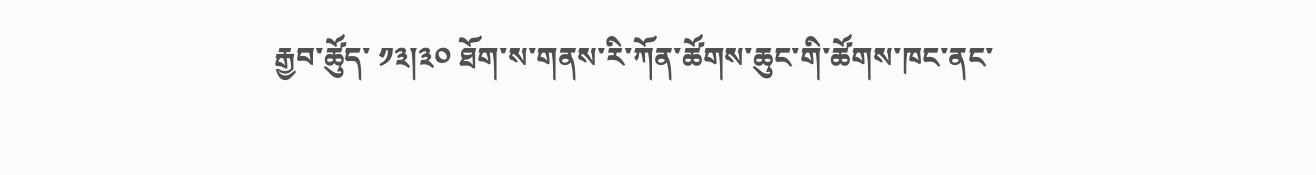རྒྱབ་ཚོུད་ ༡༣།༣༠ ཐོག་ས་གནས་རི་ཀོན་ཚོགས་ཆུང་གི་ཚོགས་ཁང་ནང་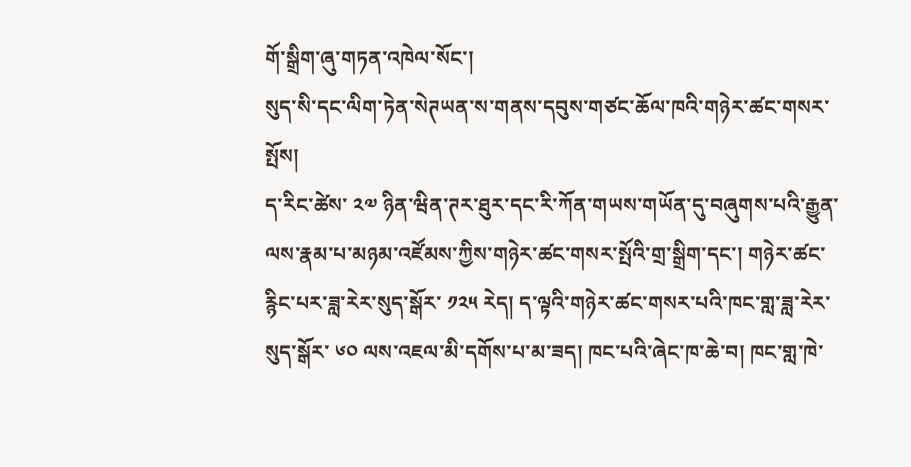གོ་སྒྲིག་ཞུ་གཏན་འཁེལ་སོང་།
སུད་སི་དང་ལིག་ཏེན་སེཊཡན་ས་གནས་དབུས་གཙང་ཆོལ་ཁའི་གཉེར་ཚང་གསར་སྤོས།
ད་རིང་ཚེས་ ༢༧ ཉིན་ཝིན་ཊར་ཐུར་དང་རི་ཀོན་གཡས་གཡོན་དུ་བཞུགས་པའི་རྒྱུན་ལས་རྣམ་པ་མཉམ་འཛོམས་ཀྱིས་གཉེར་ཚང་གསར་སྤོའི་གྲ་སྒྲིག་དང་། གཉེར་ཚང་རྙིང་པར་ཟླ་རེར་སུད་སྒོར་ ༡༢༥ རེད། ད་ལྟའི་གཉེར་ཚང་གསར་པའི་ཁང་གླ་ཟླ་རེར་སུད་སྒོར་ ༦༠ ལས་འཇལ་མི་དགོས་པ་མ་ཟད། ཁང་པའི་ཞེང་ཁ་ཆེ་བ། ཁང་གླ་ཁེ་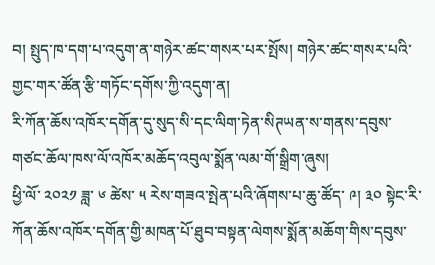བ། སྤུད་ཁ་དག་པ་འདུག་ན་གཉེར་ཚང་གསར་པར་སྤོས། གཉེར་ཚང་གསར་པའི་གྱང་གར་ཚོན་རྩི་གཏོང་དགོས་ཀྱི་འདུག་ན།
རི་ཀོན་ཆོས་འཁོར་དགོན་དུ་སུད་སི་དང་ལིག་ཏེན་སིཊཡན་ས་གནས་དབུས་གཙང་ཆོལ་ཁས་ལོ་འཁོར་མཆོད་འབུལ་སྨོན་ལམ་གོ་སྒྲིག་ཞུས།
ཕྱི་ལོ་ ༢༠༢༡ ཟླ་ ༦ ཚེས་ ༥ རེས་གཟའ་སྤེན་པའི་ཞོགས་པ་ཆུ་ཚོད་ ༩། ༣༠ སྟེང་རི་ཀོན་ཆོས་འཁོར་དགོན་གྱི་མཁན་པོ་ཐུབ་བསྟན་ལེགས་སྨོན་མཆོག་གིས་དབུས་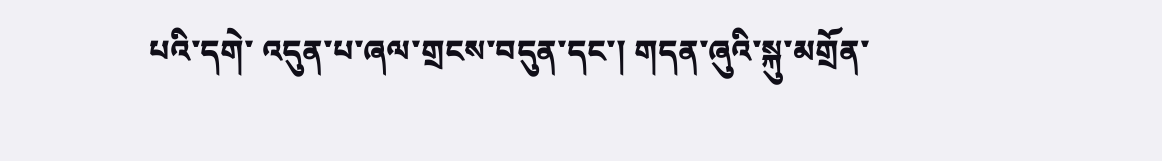པའི་དགེ་ འདུན་པ་ཞལ་གྲངས་བདུན་དང་། གདན་ཞུའི་སྐུ་མགྲོན་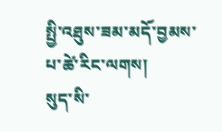སྤྱི་འཐུས་ཟམ་མདོ་བྱམས་པ་ཚེ་རིང་ལགས།
སུད་སི་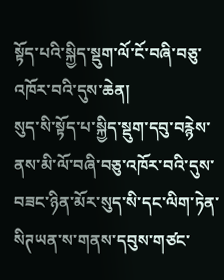སྟོད་པའི་སྐྱིད་སྡུག་ལོ་ངོ་བཞི་བཅུ་འཁོར་བའི་དུས་ཆེན།
སུད་སི་སྟོད་པ་སྐྱིད་སྡུག་དབུ་བརྙེས་ནས་མི་ལོ་བཞི་བཅུ་འཁོར་བའི་དུས་བཟང་ཉིན་མོར་སུད་སི་དང་ལིག་ཏེན་སིཊཡན་ས་གནས་དབུས་གཙང་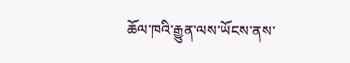ཆོལ་ཁའི་རྒྱུན་ལས་ཡོངས་ནས་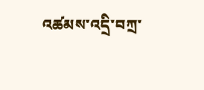འཚམས་འདྲི་བཀྲ་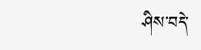ཤིས་བདེ་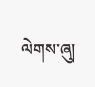ལེགས་ཞུ།